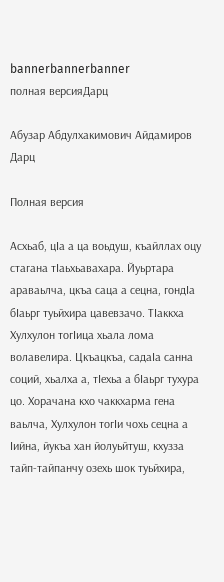bannerbannerbanner
полная версияДарц

Абузар Абдулхакимович Айдамиров
Дарц

Полная версия

Асхьаб, цIа а ца воьдуш, къайллах оцу стагана тIаьхьавахара. Йуьртара араваьлча, цкъа саца а сецна, гондIа бIаьрг туьйхира цавевзачо. ТIаккха Хулхулон тогIица хьала лома волавелира. Цкъацкъа, садаIа санна соций, хьалха а, тIехьа а бIаьрг тухура цо. Хорачана кхо чаккхарма гена ваьлча, Хулхулон тогIи чохь сецна а Iийна, йукъа хан йолуьйтуш, кхузза тайп-тайпанчу озехь шок туьйхира,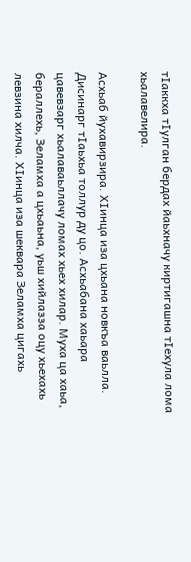тIаккха тIулган бердах йаьхначу киртигашна тIехула лома хьалавелира.

Асхьаб йухавирзира. ХIинца иза цхьана новкъа ваьлла. Дисинарг тIаьхьа толлур ду цо. Асхьабана хаьара цавевзарг хьалаваьллачу ломах хьех хилар. Муха ца хаьа, бераллехь, Зеламха а цхьаьна, уьш хийлазза оцу хьехахь левзина хилча. ХIинца иза шеквара Зеламха цигахь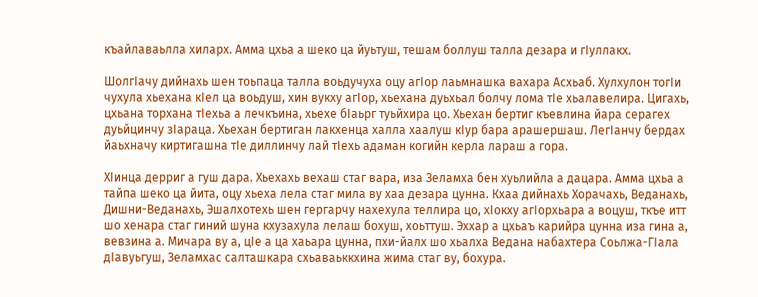къайлаваьлла хиларх. Амма цхьа а шеко ца йуьтуш, тешам боллуш талла дезара и гIуллакх.

ШолгIачу дийнахь шен тоьпаца талла воьдучуха оцу агIор лаьмнашка вахара Асхьаб. Хулхулон тогIи чухула хьехана кIел ца воьдуш, хин вукху агIор, хьехана дуьхьал болчу лома тIе хьалавелира. Цигахь, цхьана торхана тIехьа а лечкъина, хьехе бIаьрг туьйхира цо. Хьехан бертиг къевлина йара серагех дуьйцинчу зIараца. Хьехан бертиган лакхенца халла хаалуш кIур бара арашершаш. ЛегIанчу бердах йаьхначу киртигашна тIе диллинчу лай тIехь адаман когийн керла лараш а гора.

ХIинца дерриг а гуш дара. Хьехахь вехаш стаг вара, иза Зеламха бен хуьлийла а дацара. Амма цхьа а тайпа шеко ца йита, оцу хьеха лела стаг мила ву хаа дезара цунна. Кхаа дийнахь Хорачахь, Веданахь, Дишни-Веданахь, Эшалхотехь шен гергарчу нахехула теллира цо, хIокху агIорхьара а воцуш, ткъе итт шо хенара стаг гиний шуна кхузахула лелаш бохуш, хоьттуш. Эххар а цхьаъ карийра цунна иза гина а, вевзина а. Мичара ву а, цIе а ца хаьара цунна, пхи-йалх шо хьалха Ведана набахтера Соьлжа-ГIала дIавуьгуш, Зеламхас салташкара схьаваьккхина жима стаг ву, бохура.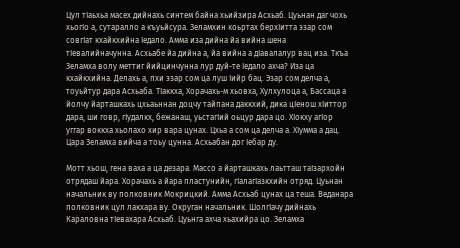Цул тIаьхьа масех дийнахь синтем байна хьийзира Асхьаб. Цуьнан даг чохь хьогIо а, сутаралло а къуьйсура. Зеламхин коьртах берхIитта эзар сом совгIат кхайкхийна Iедало. Амма иза дийна йа вийна шена тIевалийначунна. Асхьабе йа дийна а, йа вийна а дIавалалур вац иза. Ткъа Зеламха волу меттиг йийцинчунна лур дуй-те Iедало ахча? Иза ца кхайкхийна. Делахь а, пхи эзар сом ца луш Iийр бац. Эзар сом делча а, тоуьйтур дара Асхьаба. ТIаккха, Хорачахь-м хьовха, Хулхулоца а, Бассаца а йолчу йарташкахь цхьаьннан доцчу тайпана даккхий, дика цIенош хIиттор дара, ши говр, гIудалкх, бежанаш, уьстагIий оьцур дара цо. ХIокху aгIор уггар воккха хьолахо хир вара цунах. Цхьа а сом ца делча а. ХIумма а дац. Цара Зеламха вийча а тоьу цунна. Асхьабан дог Iебар ду.

Мотт хьош, гена ваха а ца дезарa. Массо а йарташкахь лаьтташ таIзархойн отрядаш йара. Хорачахь а йара пластунийн, гIалагIазкхийн отряд. Цуьнан начальник ву полковник Мокрицкий. Амма Асхьаб цунах ца теша. Веданара полковник цул лакхара ву. Округан начальник. ШолгIачу дийнахь Караловна тIевахара Асхьаб. Цуьнга ахча хьахийра цо. Зеламха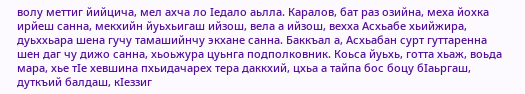волу меттиг йийцича, мел ахча ло Iедало аьлла. Каралов, бат раз озийна, меха йохка ирйеш санна, мекхийн йуьхьигаш ийзош, вела а ийзош, вехха Асхьабе хьийжира, дуьххьара шена гучу тамашийнчу экхане санна. Баккъал а, Асхьабан сурт гуттаренна шен даг чу дижо санна, хьоьжура цуьнга подполковник. Коьса йуьхь, готта хьаж, воьда мара, хье тIе хевшина пхьидачарех тера даккхий, цхьа а тайпа бос боцу бIаьргаш, дуткъий балдаш, кIеззиг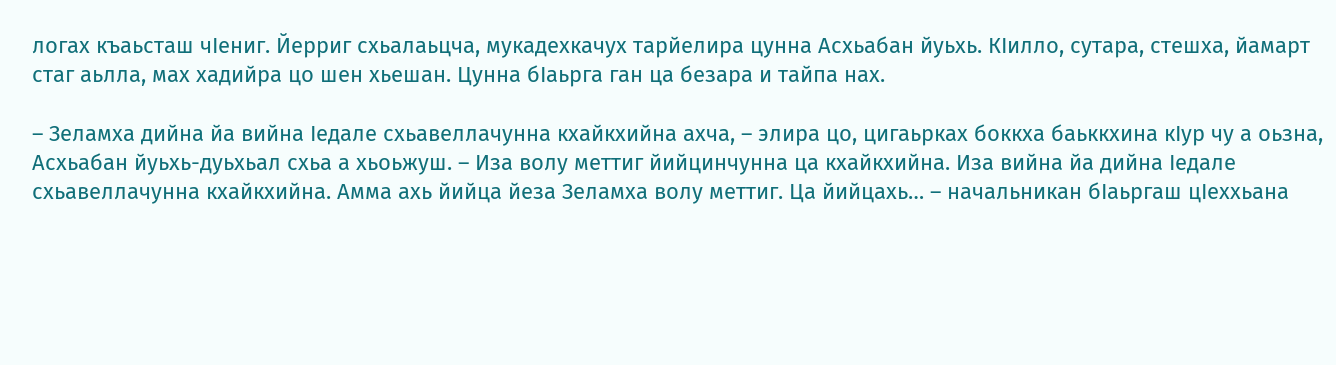логах къаьсташ чIениг. Йерриг схьалаьцча, мукадехкачух тарйелира цунна Асхьабан йуьхь. КIилло, сутара, стешха, йамарт стаг аьлла, мах хадийра цо шен хьешан. Цунна бIаьрга ган ца безара и тайпа нах.

– Зеламха дийна йа вийна Iедале схьавеллачунна кхайкхийна ахча, – элира цо, цигаьрках боккха баьккхина кIур чу а оьзна, Асхьабан йуьхь-дуьхьал схьа а хьоьжуш. – Иза волу меттиг йийцинчунна ца кхайкхийна. Иза вийна йа дийна Iедале схьавеллачунна кхайкхийна. Амма ахь йийца йеза Зеламха волу меттиг. Ца йийцахь… – начальникан бIаьргаш цIеххьана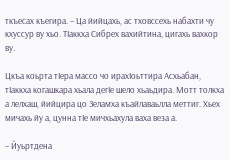ткъесах къегира. – Ца йийцахь, ас тховссехь набахти чу кхуссур ву хьо. ТIаккха Сибрех вахийтина, цигахь вахкор ву.

Цкъа коьрта тIера массо чо ирахIоьттира Асхьабан, тIаккха когашкара хьала дегIе шело хьаьдира. Мотт толкха а лелхаш, йийцира цо Зеламха къайлаваьлла меттиг. Хьех мичахь йу а, цунна тIе мичхьахула ваха веза а.

– Йуьртдена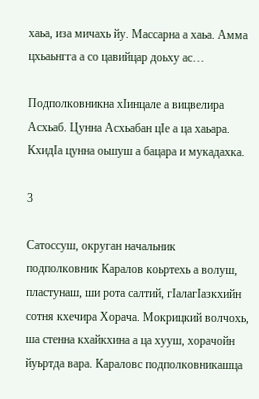хаьа, иза мичахь йу. Массарна а хаьа. Амма цхьаьнгга а со цавийцар доьху ас…

Подполковникна хIинцале а вицвелира Асхьаб. Цунна Асхьабан цIе а ца хаьара. КхидIа цунна оьшуш а бацара и мукадахка.

3

Сатоссуш, округан начальник подполковник Каралов коьртехь а волуш, пластунаш, ши рота салтий, гIалагIазкхийн сотня кхечира Хорача. Мокрицкий волчохь, ша стенна кхайкхина а ца хууш, хорачойн йуьртда вара. Караловс подполковникашца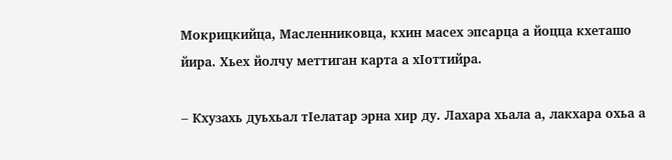Мокрицкийца, Масленниковца, кхин масех эпсарца а йоццa кхеташо йира. Хьех йолчу меттиган карта а хIоттийра.

– Кхузахь дуьхьал тIелатар эрна хир ду. Лахара хьала а, лакхара охьа а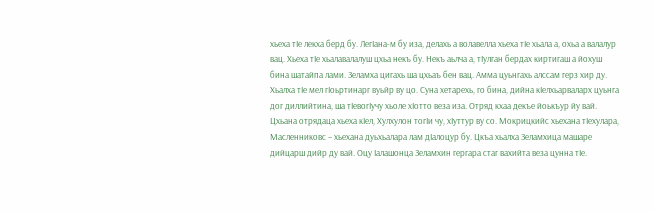хьеха тIе лекха берд бу. ЛегIана-м бу иза, делахь а волавелла хьеха тIе хьала а, охьа а валалур вац. Хьеха тIе хьалавалалуш цхьа некъ бу. Некъ аьлча а, тIулган бердах киртигаш а йохуш бина шатайпа лами. Зеламха цигахь ша цхьаъ бен вац. Амма цуьнгахь алссам герз хир ду. Хьалха тIе мел гIоьртинарг вуьйр ву цо. Суна хетарехь, гo бина, дийна кIелхьарваларх цуьнга дог диллийтина, ша тIевогIучу хьоле хIотто веза иза. Отряд кхаа декъе йоькъур йу вай. Цхьана отрядаца хьеха кIел, Хулхулон тогIи чу, хIуттур ву со. Мокрицкийс хьехана тIехулара, Масленниковс – хьехана дуьхьалара лам дIалоцур бу. Цкъа хьалха Зеламхица машаре дийцарш дийр ду вай. Оцу Iалашонца Зеламхин гергара стаг вахийта веза цунна тIе.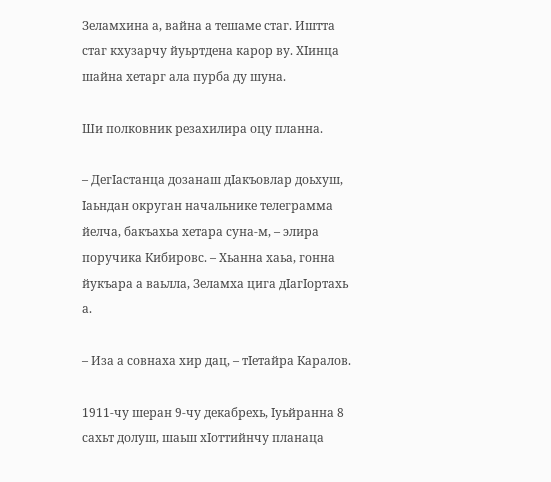Зеламхина а, вайна а тешаме стаг. Иштта стаг кхузарчу йуьртдена карор ву. ХIинца шайна хетарг ала пурба ду шуна.

Ши полковник резахилира оцу планна.

– ДегIастанца дозанаш дIакъовлар доьхуш, Iаьндан округан начальнике телеграмма йелча, бакъахьа хетара суна-м, – элира поручика Кибировс. – Хьанна хаьа, гонна йукъара а ваьлла, Зеламха цига дIагIортахь а.

– Иза а совнаха хир дац, – тIетайра Каралов.

1911-чу шеран 9-чу декабрехь, Iуьйранна 8 сахьт долуш, шаьш хIоттийнчу планаца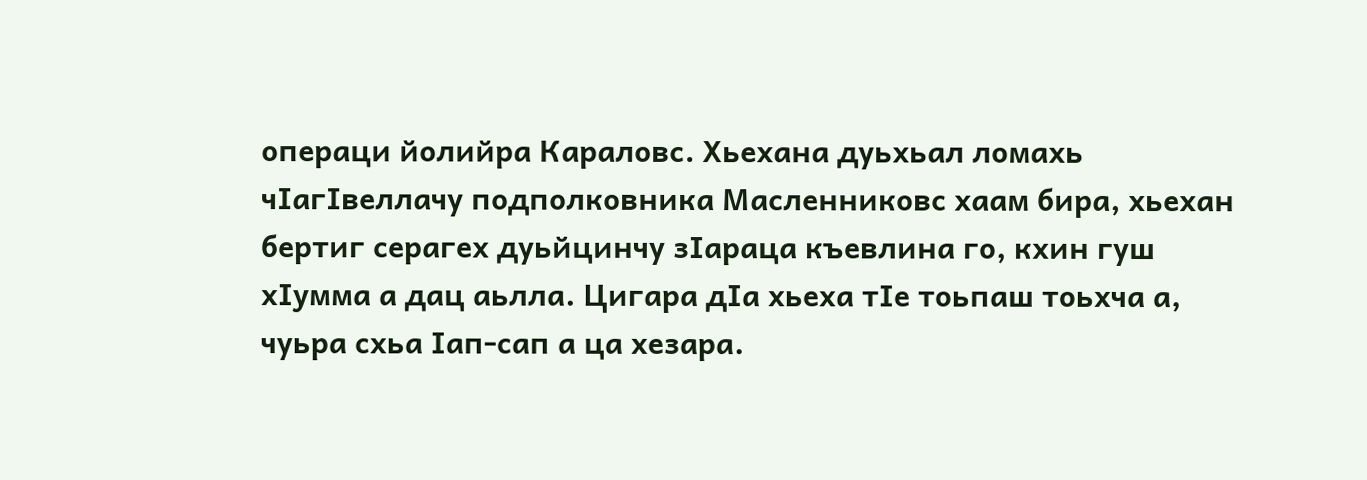операци йолийра Караловс. Хьехана дуьхьал ломахь чIагIвеллачу подполковника Масленниковс хаам бира, хьехан бертиг серагех дуьйцинчу зIараца къевлина гo, кхин гуш хIyммa а дац аьлла. Цигара дIа хьеха тIе тоьпаш тоьхча а, чуьра схьа Iап-сап а ца хезара.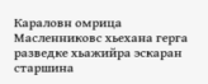Караловн омрица Масленниковс хьехана герга разведке хьажийра эскаран старшина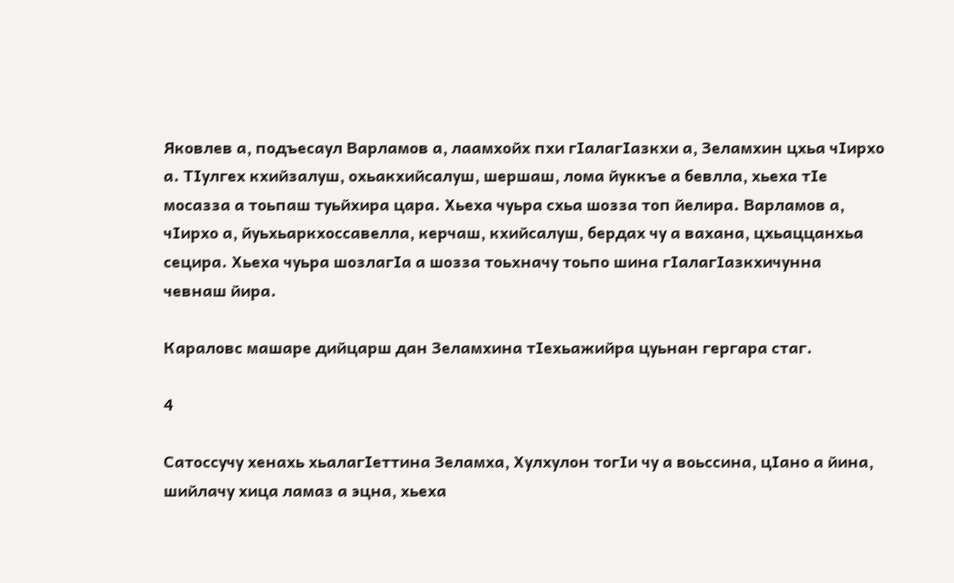Яковлев а, подъесаул Варламов а, лаамхойх пхи гIалагIазкхи а, Зеламхин цхьа чIирхо а. ТIулгех кхийзалуш, охьакхийсалуш, шершаш, лома йуккъе а бевлла, хьеха тIе мосазза а тоьпаш туьйхира цара. Хьеха чуьра схьа шозза топ йелира. Варламов а, чIирхо а, йуьхьаркхоссавелла, керчаш, кхийсалуш, бердах чу а вахана, цхьаццанхьа сецира. Хьеха чуьра шозлагIа а шозза тоьхначу тоьпо шина гIалагIазкхичунна чевнаш йира.

Караловс машаре дийцарш дан Зеламхина тIехьажийра цуьнан гергара стаг.

4

Сатоссучу хенахь хьалагIеттина Зеламха, Хулхулон тогIи чу а воьссина, цIано а йина, шийлачу хица ламаз а эцна, хьеха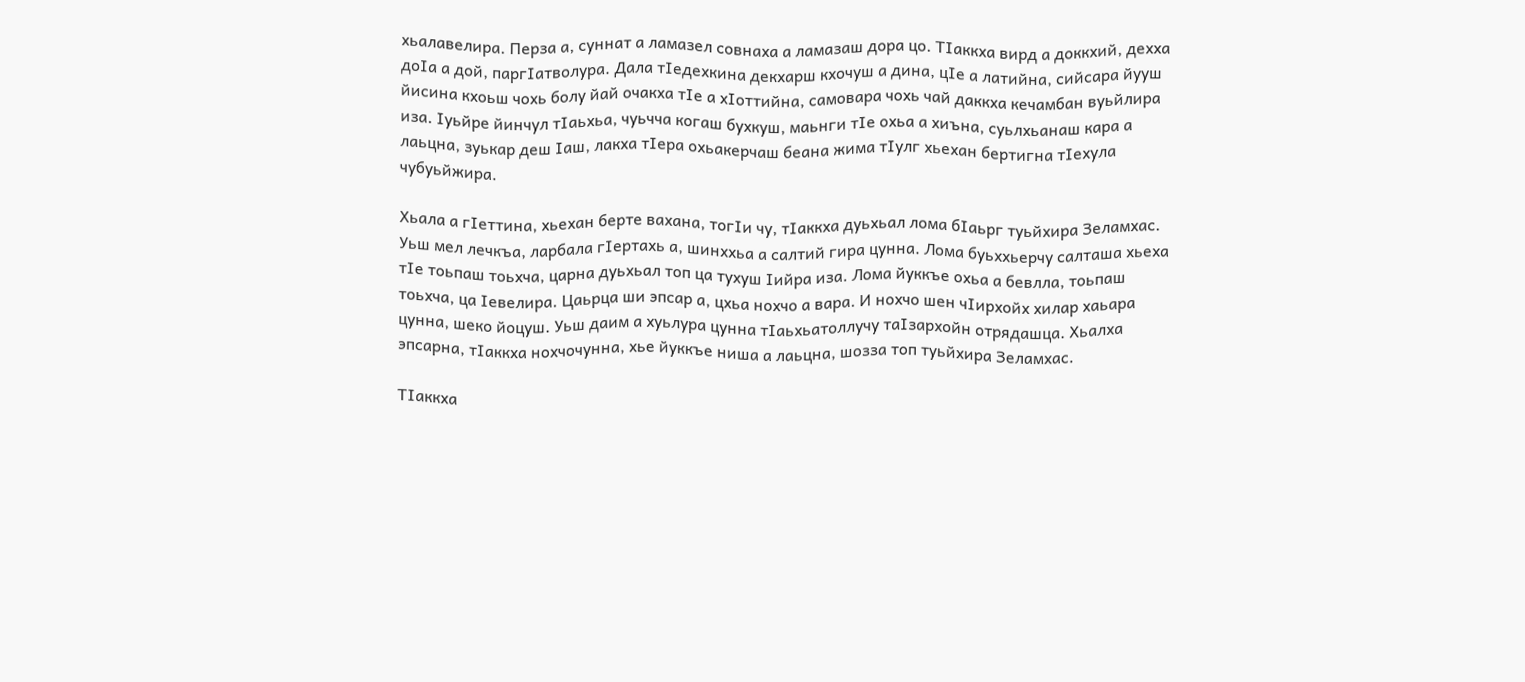хьалавелира. Перза а, суннат а ламазел совнаха а ламазаш дора цо. ТIаккха вирд а доккхий, дехха доIа а дой, паргIатволура. Дала тIедехкина декхарш кхочуш а дина, цIе а латийна, сийсара йууш йисина кхоьш чохь болу йай очакха тIе а хIоттийна, самовара чохь чай даккха кечамбан вуьйлира иза. Iуьйре йинчул тIаьхьа, чуьчча когаш бухкуш, маьнги тIе охьа а хиъна, суьлхьанаш кара а лаьцна, зуькар деш Iаш, лакха тIера охьакерчаш беана жима тIулг хьехан бертигна тIехула чубуьйжира.

Хьала а гIеттина, хьехан берте вахана, тогIи чу, тIаккха дуьхьал лома бIаьрг туьйхира Зеламхас. Уьш мел лечкъа, ларбала гIертахь а, шинххьа а салтий гира цунна. Лома буьххьерчу салташа хьеха тIе тоьпаш тоьхча, царна дуьхьал топ ца тухуш Iийра иза. Лома йуккъе охьа а бевлла, тоьпаш тоьхча, ца Iевелира. Цаьрца ши эпсар а, цхьа нохчо а вара. И нохчо шен чIирхойх хилар хаьара цунна, шеко йоцуш. Уьш даим а хуьлура цунна тIаьхьатоллучу таIзархойн отрядашца. Хьалха эпсарна, тIаккха нохчочунна, хье йуккъе ниша а лаьцна, шозза топ туьйхира Зеламхас.

ТIаккха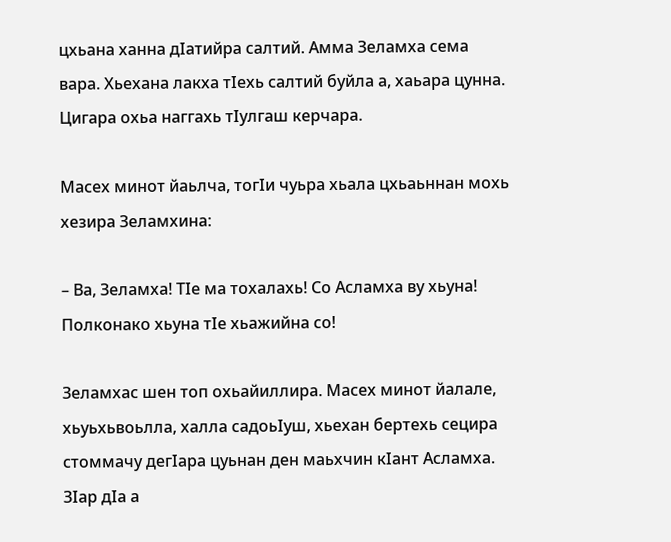цхьана ханна дIатийра салтий. Амма Зеламха сема вара. Хьехана лакха тIехь салтий буйла а, хаьара цунна. Цигара охьа наггахь тIулгаш керчара.

Масех минот йаьлча, тогIи чуьра хьала цхьаьннан мохь хезира Зеламхина:

– Ва, Зеламха! ТIе ма тохалахь! Со Асламха ву хьуна! Полконако хьуна тIе хьажийна со!

Зеламхас шен топ охьайиллира. Масех минот йалале, хьуьхьвоьлла, халла садоьIуш, хьехан бертехь сецира стоммачу дегIара цуьнан ден маьхчин кIант Асламха. ЗIар дIа а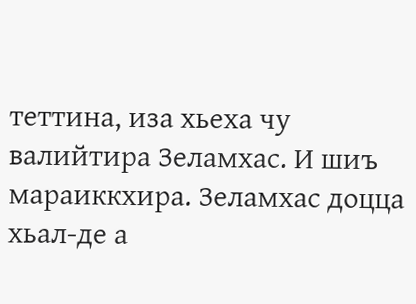теттина, иза хьеха чу валийтира Зеламхас. И шиъ мараиккхира. Зеламхас доцца хьал-де а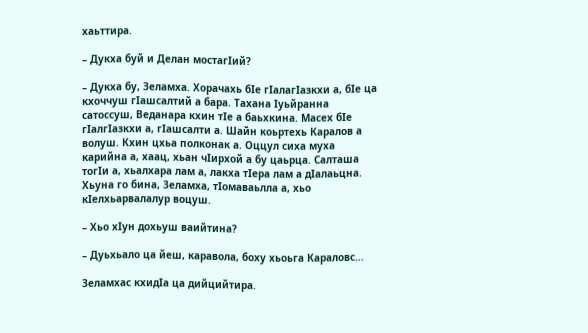хаьттира.

– Дукха буй и Делан мостагIий?

– Дукха бу, Зеламха. Хорачахь бIе гIалагIазкхи а, бIе ца кхоччуш гIашсалтий а бара. Тахана Iуьйранна сатоссуш, Веданара кхин тIе а баьхкина. Масех бIе гIалгIазкхи а, гIашсалти а. Шайн коьртехь Каралов а волуш. Кхин цхьа полконак а. Оццул сиха муха карийна а, хаац, хьан чIирхой а бу цаьрца. Салташа тогIи а, хьалхара лам а, лакха тIера лам а дIалаьцна. Хьуна го бина, Зеламха, тIомаваьлла а, хьо кIелхьарвалалур воцуш.

– Хьо хIун дохьуш ваийтина?

– Дуьхьало ца йеш, каравола, боху хьоьга Караловс…

Зеламхас кхидIа ца дийцийтира.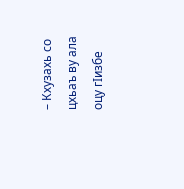– Кхузахь со цхьаъ ву ала оцу гIизбе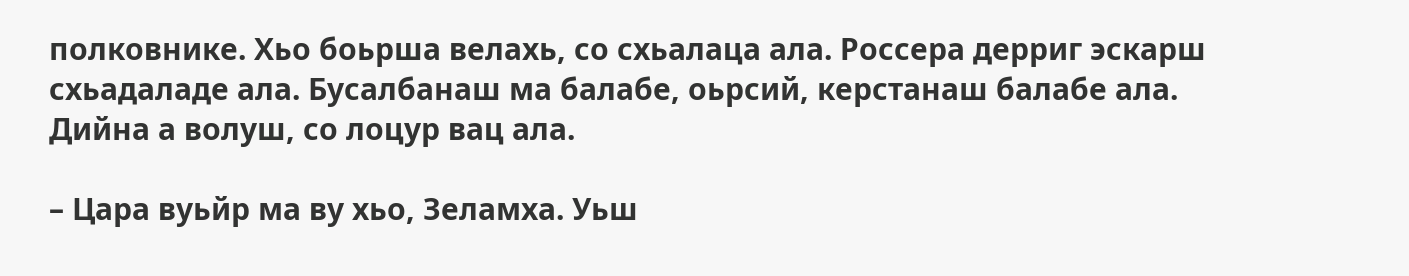полковнике. Хьо боьрша велахь, со схьалаца ала. Россера дерриг эскарш схьадаладе ала. Бусалбанаш ма балабе, оьрсий, керстанаш балабе ала. Дийна а волуш, со лоцур вац ала.

– Цара вуьйр ма ву хьо, Зеламха. Уьш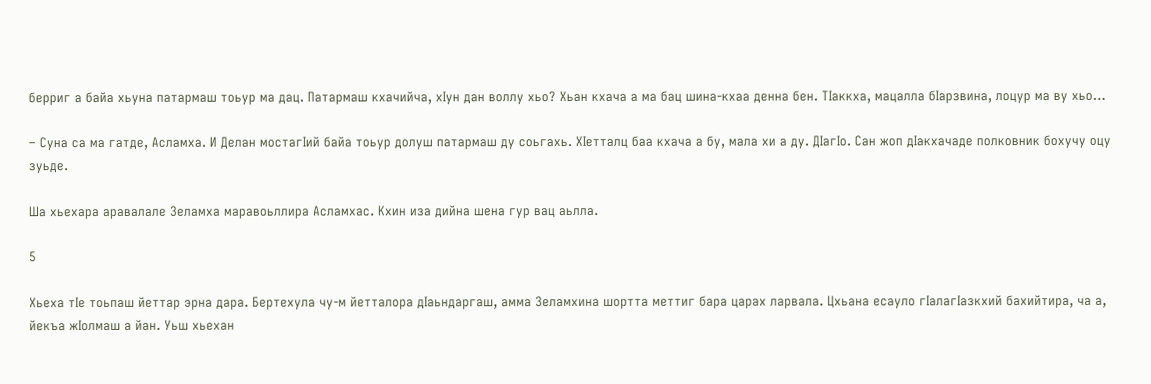берриг а байа хьуна патармаш тоьур ма дац. Патармаш кхачийча, хIун дан воллу хьо? Хьан кхача а ма бац шина-кхаа денна бен. ТIаккха, мацалла бIарзвина, лоцур ма ву хьо…

– Суна са ма гатде, Асламха. И Делан мостагIий байа тоьур долуш патармаш ду соьгахь. ХIетталц баа кхача а бу, мала хи а ду. ДIагIо. Сан жоп дIакхачаде полковник бохучу оцу зуьде.

Ша хьехара аравалале Зеламха маравоьллира Асламхас. Кхин иза дийна шена гур вац аьлла.

5

Хьеха тIе тоьпаш йеттар эрна дара. Бертехула чу-м йетталора дIаьндаргаш, амма Зеламхина шортта меттиг бара царах ларвала. Цхьана есауло гIалагIазкхий бахийтира, ча а, йекъа жIолмаш а йан. Уьш хьехан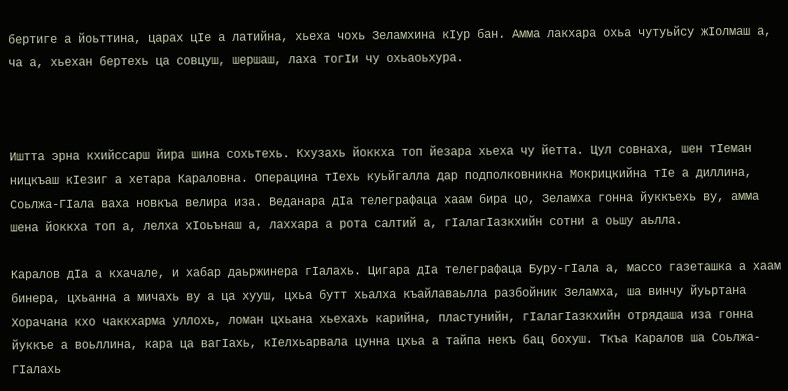бертиге а йоьттина, царах цIe а латийна, хьеха чохь Зеламхина кIур бан. Амма лакхара охьа чутуьйсу жIолмаш а, ча а, хьехан бертехь ца совцуш, шершаш, лаха тогIи чу охьаоьхура.



Иштта эрна кхийссарш йира шина сохьтехь. Кхузахь йоккха топ йезара хьеха чу йетта. Цул совнаха, шен тIеман ницкъаш кIезиг а хетара Караловна. Операцина тIехь куьйгалла дар подполковникна Мокрицкийна тIе а диллина, Соьлжа-ГIала ваха новкъа велира иза. Веданара дIа телеграфаца хаам бира цо, Зеламха гонна йуккъехь ву, амма шена йоккха топ а, лелха хIоьънаш а, лаххара а рота салтий а, гIалагIазкхийн сотни а оьшу аьлла.

Каралов дIа а кхачале, и хабар даьржинера гIалахь. Цигара дIа телеграфаца Буру-гIала а, массо газеташка а хаам бинера, цхьанна а мичахь ву а ца хууш, цхьа бутт хьалха къайлаваьлла разбойник Зеламха, ша винчу йуьртана Хорачана кхо чаккхарма уллохь, ломан цхьана хьехахь карийна, пластунийн, гIалагIазкхийн отрядаша иза гонна йуккъе а воьллина, кара ца вагIахь, кIелхьарвала цунна цхьа а тайпа некъ бац бохуш. Ткъа Каралов ша Соьлжа-ГIалахь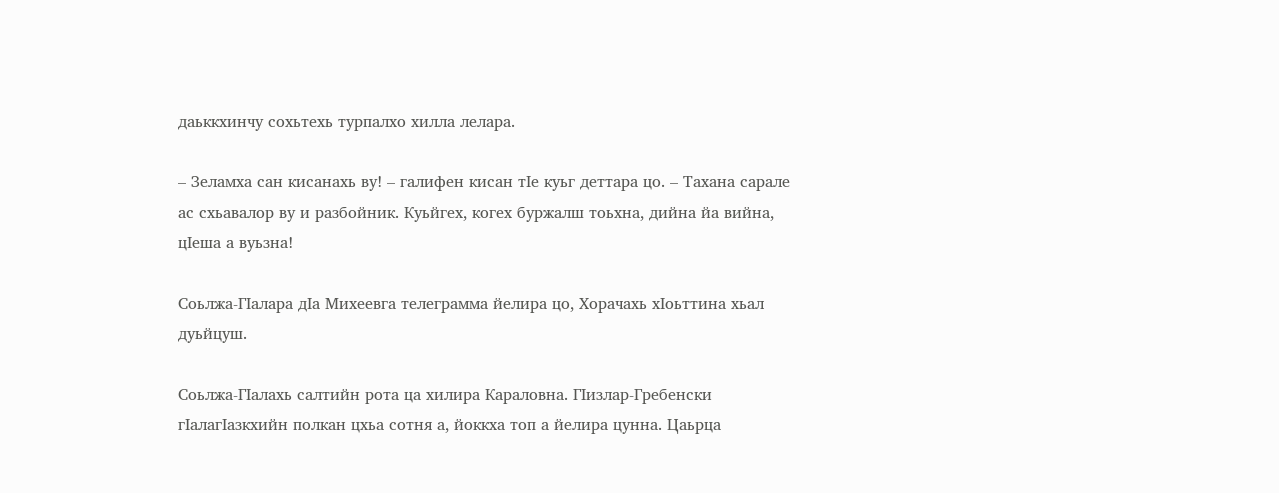даьккхинчу сохьтехь турпалхо хилла лелара.

– Зеламха сан кисанахь ву! – галифен кисан тIе куьг деттара цо. – Тахана сарале ас схьавалор ву и разбойник. Куьйгех, когех буржалш тоьхна, дийна йа вийна, цIеша а вуьзна!

Соьлжа-ГIалара дIа Михеевга телеграмма йелира цо, Хорачахь хIоьттина хьал дуьйцуш.

Соьлжа-ГIалахь салтийн рота ца хилира Караловна. ГIизлар-Гребенски гIалагIазкхийн полкан цхьа сотня а, йоккха топ а йелира цунна. Цаьрца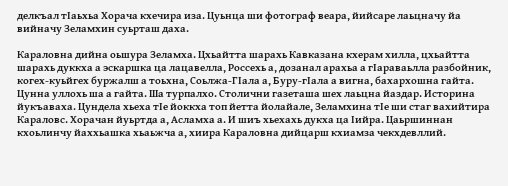делкъал тIаьхьа Хорача кхечира иза. Цуьнца ши фотограф веара, йийсаре лаьцначу йа вийначу Зеламхин суьрташ даха.

Караловна дийна оьшура Зеламха. Цхьайтта шарахь Кавказана кхерам хилла, цхьайтта шарахь дуккха а эскаршка ца лацавелла, Россехь а, дозанал арахьа а гIараваьлла разбойник, когех-куьйгех буржалш а тоьхна, Соьлжа-ГIала а, Буру-гIала а вигна, бахархошна гайта. Цунна уллохь ша а гайта. Ша турпалхо. Столични газеташа шех лаьцна йаздар. Историна йукъаваха. Цундела хьеха тIе йоккха топ йетта йолайале, Зеламхина тIе ши стаг вахийтира Караловс. Хорачан йуьртда а, Асламха а. И шиъ хьехахь дукха ца Iийра. Цаьршиннан кхоьлинчу йаххьашка хьаьжча а, хиира Караловна дийцарш кхиамза чекхдевллий.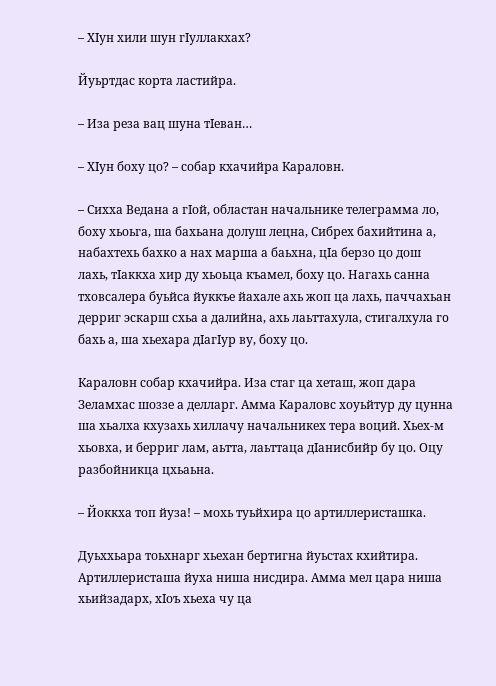– ХIун хили шун гIуллакхах?

Йуьртдас корта ластийра.

– Иза реза вац шуна тIеван…

– ХIун боху цо? – собар кхачийра Караловн.

– Сихха Ведана а гIой, областан начальнике телеграмма ло, боху хьоьга, ша бахьана долуш лецна, Сибрех бахийтина а, набахтехь бахко а нах марша а баьхна, цIа берзо цо дош лахь, тIаккха хир ду хьоьца къамел, боху цо. Нагахь санна тховсалера буьйса йуккъе йахале ахь жоп ца лахь, паччахьан дерриг эскарш схьа а далийна, ахь лаьттахула, стигалхула гo бахь а, ша хьехара дIагIур ву, боху цо.

Караловн собар кхачийра. Иза стаг ца хеташ, жоп дара Зеламхас шоззе а делларг. Амма Караловс хоуьйтур ду цунна ша хьалха кхузахь хиллачу начальникех тера воций. Хьех-м хьовха, и берриг лам, аьтта, лаьттаца дIанисбийр бу цо. Оцу разбойникца цхьаьна.

– Йоккха топ йуза! – мохь туьйхира цо артиллеристашка.

Дуьххьара тоьхнарг хьехан бертигна йуьстах кхийтира. Артиллеристаша йуха ниша нисдира. Амма мел цара ниша хьийзадарх, хIоъ хьеха чу ца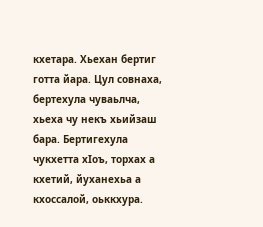кхетара. Хьехан бертиг готта йара. Цул совнаха, бертехула чуваьлча, хьеха чу некъ хьийзаш бара. Бертигехула чукхетта хIоъ, торхах а кхетий, йуханехьа а кхоссалой, оьккхура.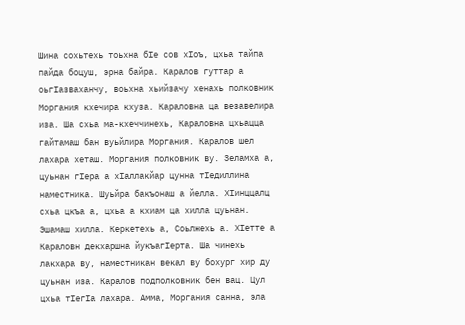Шина сохьтехь тоьхна бIе сов хIоъ, цхьа тайпа пайда боцуш, эрна байра. Каралов гуттар а оьгIазваханчу, воьхна хьийзачу хенахь полковник Моргания кхечира кхуза. Караловна ца везавелира иза. Ша схьа ма-кхеччинехь, Караловна цхьацца гайтамаш бан вуьйлира Моргания. Каралов шел лахара хеташ. Моргания полковник ву. Зеламха а, цуьнан гIера а хIаллакйар цунна тIедиллина наместника. Шуьйра бакъонаш а йелла. ХIинццалц схьа цкъа а, цхьа а кхиам ца хилла цуьнан. Эшамаш хилла. Керкетехь а, Соьлжехь а. ХIетте а Караловн декхаршна йукъагIерта. Ша чинехь лакхара ву, наместникан векал ву бохург хир ду цуьнан иза. Каралов подполковник бен вац. Цул цхьа тIегIа лахара. Амма, Моргания санна, эла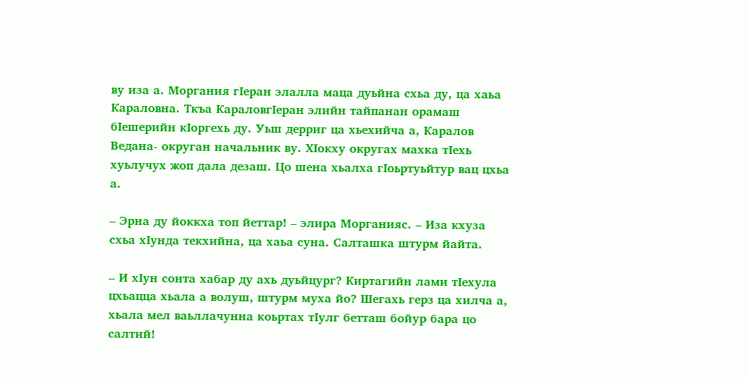ву иза а. Моргания гIеран элалла маца дуьйна схьа ду, ца хаьа Караловна. Ткъа КараловгIеран элийн тайпанан орамаш бIешерийн кIоргехь ду. Уьш дерриг ца хьехийча а, Каралов Ведана- округан начальник ву. ХIокху округах махка тIехь хуьлучух жоп дала дезаш. Цо шена хьалха гIоьртуьйтур вац цхьа а.

– Эрна ду йоккха топ йеттар! – элира Морганияс. – Иза кхуза схьа хIунда текхийна, ца хаьа суна. Салташка штурм йайта.

– И хIун сонта хабар ду ахь дуьйцург? Киртагийн лами тIехула цхьацца хьала а волуш, штурм муха йо? Шегахь герз ца хилча а, хьала мел ваьллачунна коьртах тIулг бетташ бойур бара цо салтий!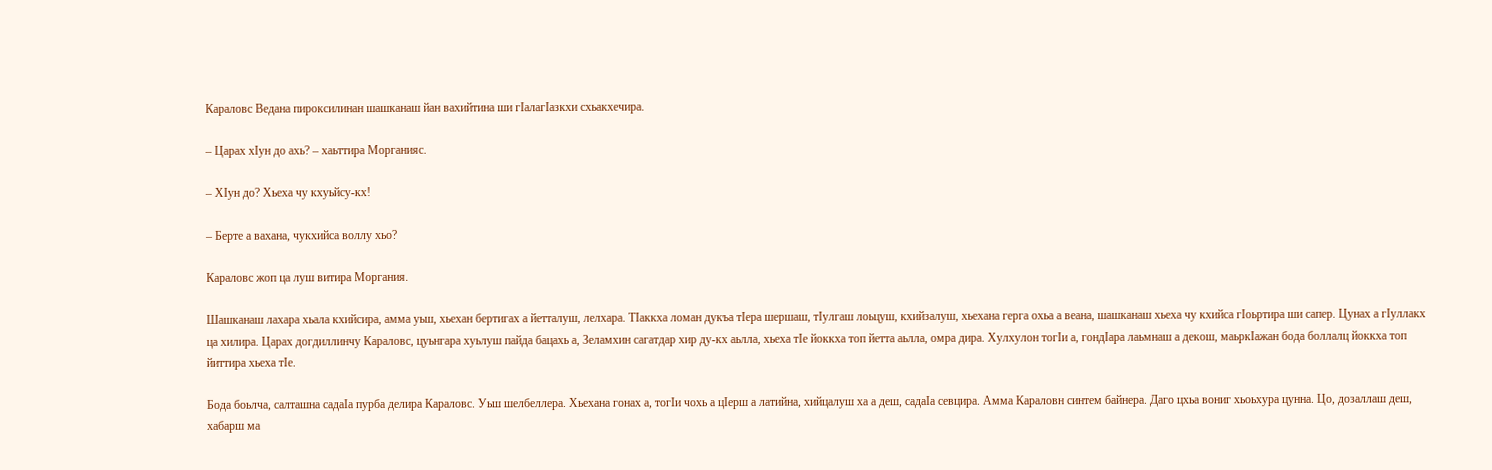Караловс Ведана пироксилинан шашканаш йан вахийтина ши гIалагIазкхи схьакхечира.

– Царах хIун до ахь? – хаьттира Морганияс.

– ХIун до? Хьеха чу кхуьйсу-кх!

– Берте а вахана, чукхийса воллу хьо?

Караловс жоп ца луш витира Моргания.

Шашканаш лахара хьала кхийсира, амма уьш, хьехан бертигах а йетталуш, лелхара. ТIаккха ломан дукъа тIера шершаш, тIулгаш лоьцуш, кхийзалуш, хьехана герга охьа а веана, шашканаш хьеха чу кхийса гIоьртира ши сапер. Цунах а гIуллакх ца хилира. Царах догдиллинчу Караловс, цуьнгара хуьлуш пайда бацахь а, Зеламхин сагатдар хир ду-кх аьлла, хьеха тIe йоккха топ йетта аьлла, омра дира. Хулхулон тогIи а, гондIара лаьмнаш а декош, маьркIажан бода боллалц йоккха топ йиттира хьеха тIе.

Бода боьлча, салташна садаIа пурба делира Караловс. Уьш шелбеллера. Хьехана гонах а, тогIи чохь а цIерш а латийна, хийцалуш ха а деш, садаIа севцира. Амма Караловн синтем байнера. Даго цхьа вониг хьоьхура цунна. Цо, дозаллаш деш, хабарш ма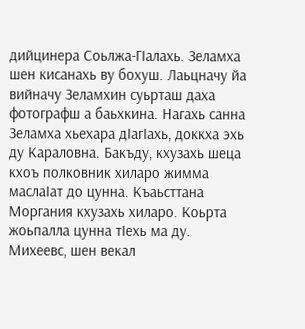дийцинера Соьлжа-ГIалахь. Зеламха шен кисанахь ву бохуш. Лаьцначу йа вийначу Зеламхин суьрташ даха фотографш а баьхкина. Нагахь санна Зеламха хьехара дIагIахь, доккха эхь ду Караловна. Бакъду, кхузахь шеца кхоъ полковник хиларо жимма маслаIат до цунна. Къаьсттана Моргания кхузахь хиларо. Коьрта жоьпалла цунна тIехь ма ду. Михеевс, шен векал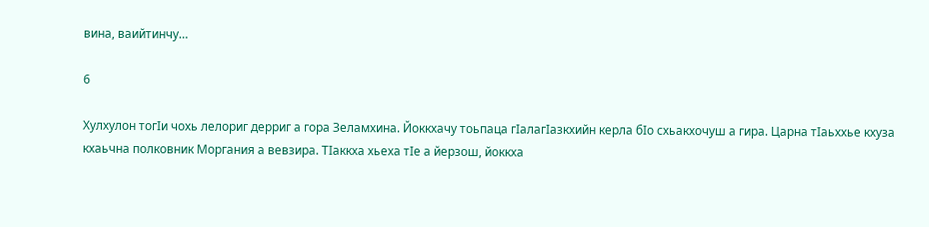вина, ваийтинчу…

6

Хулхулон тогIи чохь лелориг дерриг а гора Зеламхина. Йоккхачу тоьпаца гIалагIазкхийн керла бIо схьакхочуш а гира. Царна тIаьххье кхуза кхаьчна полковник Моргания а вевзира. ТIаккха хьеха тIе а йерзош, йоккха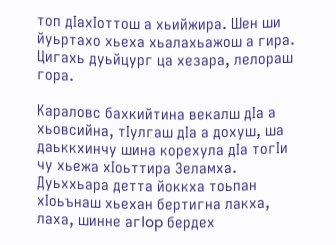топ дIахIоттош а хьийжира. Шен ши йуьртахо хьеха хьалахьажош а гира. Цигахь дуьйцург ца хезара, лелораш гора.

Караловс бахкийтина векалш дIа а хьовсийна, тIулгаш дIа а дохуш, ша даьккхинчу шина корехула дIа тогIи чу хьежа хIоьттира Зеламха. Дуьххьара детта йоккха тоьпан хIоьънаш хьехан бертигна лакха, лаха, шинне aгIop бердех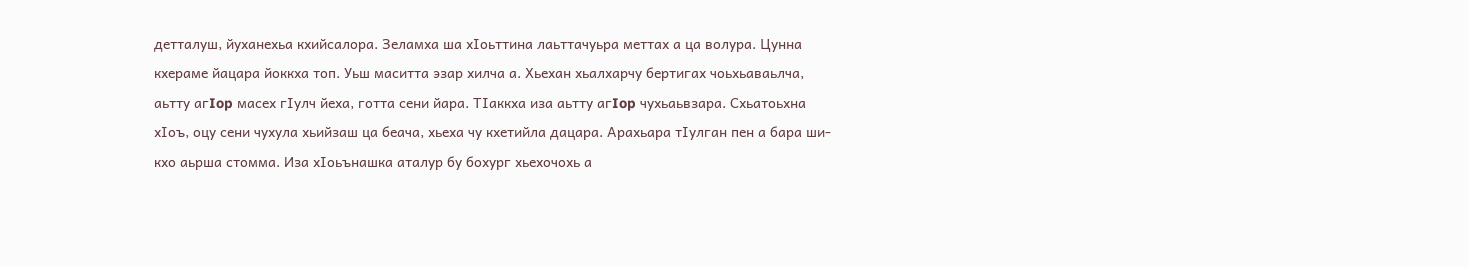детталуш, йуханехьа кхийсалора. Зеламха ша хIоьттина лаьттачуьра меттах а ца волура. Цунна кхераме йацара йоккха топ. Уьш маситта эзар хилча а. Хьехан хьалхарчу бертигах чоьхьаваьлча, аьтту aгIop масех гIулч йеха, готта сени йара. ТIаккха иза аьтту aгIop чухьаьвзара. Схьатоьхна хIоъ, оцу сени чухула хьийзаш ца беача, хьеха чу кхетийла дацара. Арахьара тIулган пен а бара ши-кхо аьрша стомма. Иза хIоьънашка аталур бу бохург хьехочохь а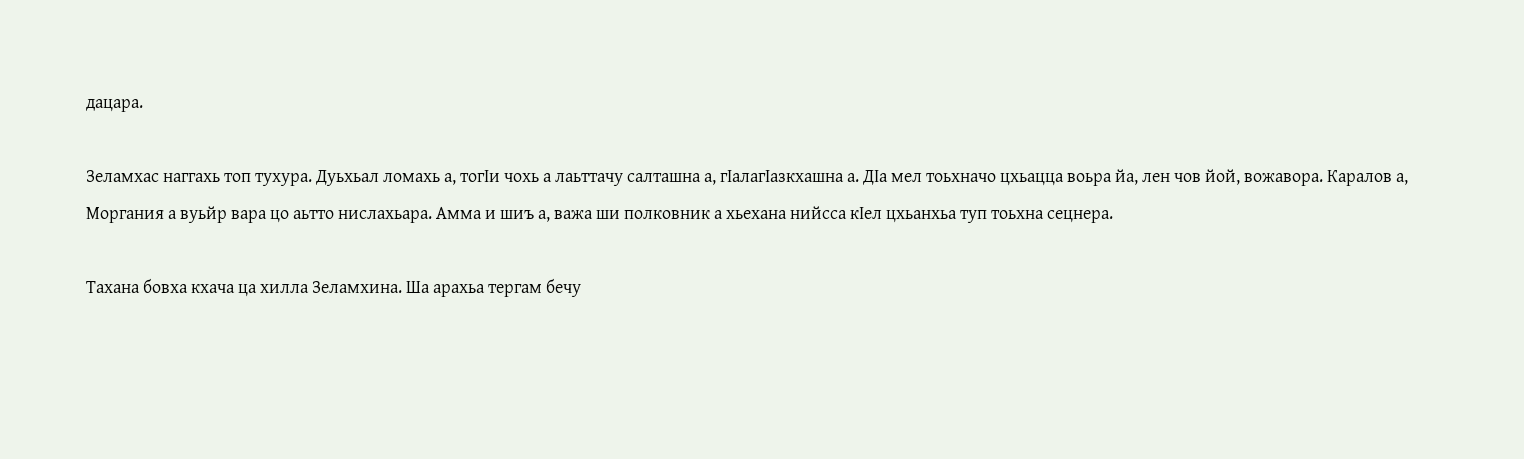дацара.

Зеламхас наггахь топ тухура. Дуьхьал ломахь а, тогIи чохь а лаьттачу салташна а, гIалагIазкхашна а. ДIа мел тоьхначо цхьацца воьра йа, лен чов йой, вожавора. Каралов а, Моргания а вуьйр вара цо аьтто нислахьара. Амма и шиъ а, важа ши полковник а хьехана нийсса кIел цхьанхьа туп тоьхна сецнера.

Тахана бовха кхача ца хилла Зеламхина. Ша арахьа тергам бечу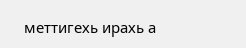меттигехь ирахь а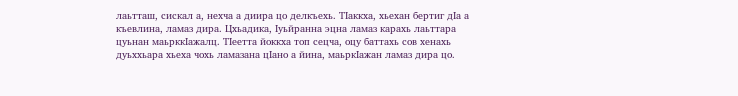лаьтташ, сискал а, нехча а диира цо делкъехь. ТIаккха, хьехан бертиг дIа а къевлина, ламаз дира. Цхьадика, Iуьйранна эцна ламаз карахь лаьттара цуьнан маьрккIажалц. ТIеетта йоккха топ сецча, оцу баттахь сов хенахь дуьххьара хьеха чохь ламазана цIано а йина, маьркIажан ламаз дира цо.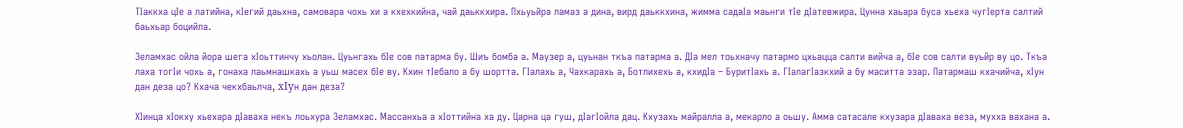ТIаккха цIе а латийна, кIегий даьхна, самовара чохь хи а кхехкийна, чай даьккхира. Пхьуьйра ламаз а дина, вирд даьккхина, жимма садаIа маьнги тIе дIатевжира. Цунна хаьара буса хьеха чугIерта салтий баьхьар боцийла.

Зеламхас ойла йора шега хIоьттинчу хьолан. Цуьнгахь бIе сов патарма бу. Шиъ бомба а. Маузер а, цуьнан ткъа патарма а. ДIа мел тоьхначу патармо цхьацца салти вийча а, бIе сов салти вуьйр ву цо. Ткъа лаха тогIи чохь а, гонаха лаьмнашкахь а уьш масех бIе ву. Кхин тIебало а бу шортта. ГIалахь а, Чахкарахь а, Ботлихехь а, кхидIа – БуритIахь а. ГIалагIазкхий а бу маситта эзар. Патармаш кхачийча, хIyн дан деза цо? Кхача чекхбаьлча, xIyн дан деза?

ХIинца хIокху хьехара дIаваха некъ лоьхура Зеламхас. Массанхьа а хIоттийна ха ду. Царна ца гуш, дIагIойла дац. Кхузахь майралла а, мекарло а оьшу. Амма сатасале кхузара дIаваха веза, мухха вахана а.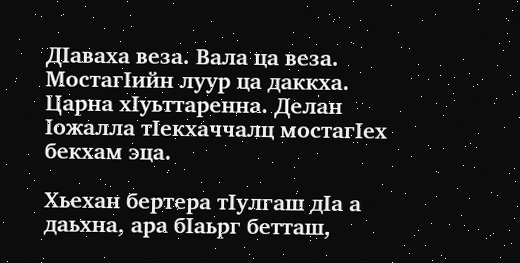ДIаваха веза. Вала ца веза. МостагIийн луур ца даккха. Царна хIуьттаренна. Делан Iожалла тIекхаччалц мостагIех бекхам эца.

Хьехан бертера тIулгаш дIа а даьхна, ара бIаьрг бетташ,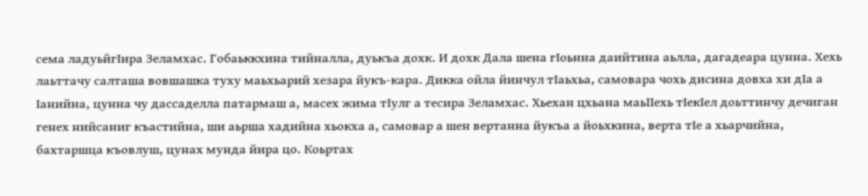сема ладуьйгIира Зеламхас. Гобаьккхина тийналла, дуькъа дохк. И дохк Дала шена гIоьнна даийтина аьлла, дагадеара цунна. Хехь лаьттачу салташа вовшашка туху маьхьарий хезара йукъ-кара. Дикка ойла йинчул тIаьхьа, самовара чохь дисина довха хи дIа а Iанийна, цунна чу дассаделла патармаш а, масех жима тIулг а тесира Зеламхас. Хьехан цхьана маьIIехь тIекIел доьттинчу дечиган генех нийсаниг къастийна, ши аьрша хадийна хьокха а, самовар а шен вертанна йукъа а йоьхкина, верта тIе а хьарчийна, бахтаршца къовлуш, цунах мунда йира цо. Коьртах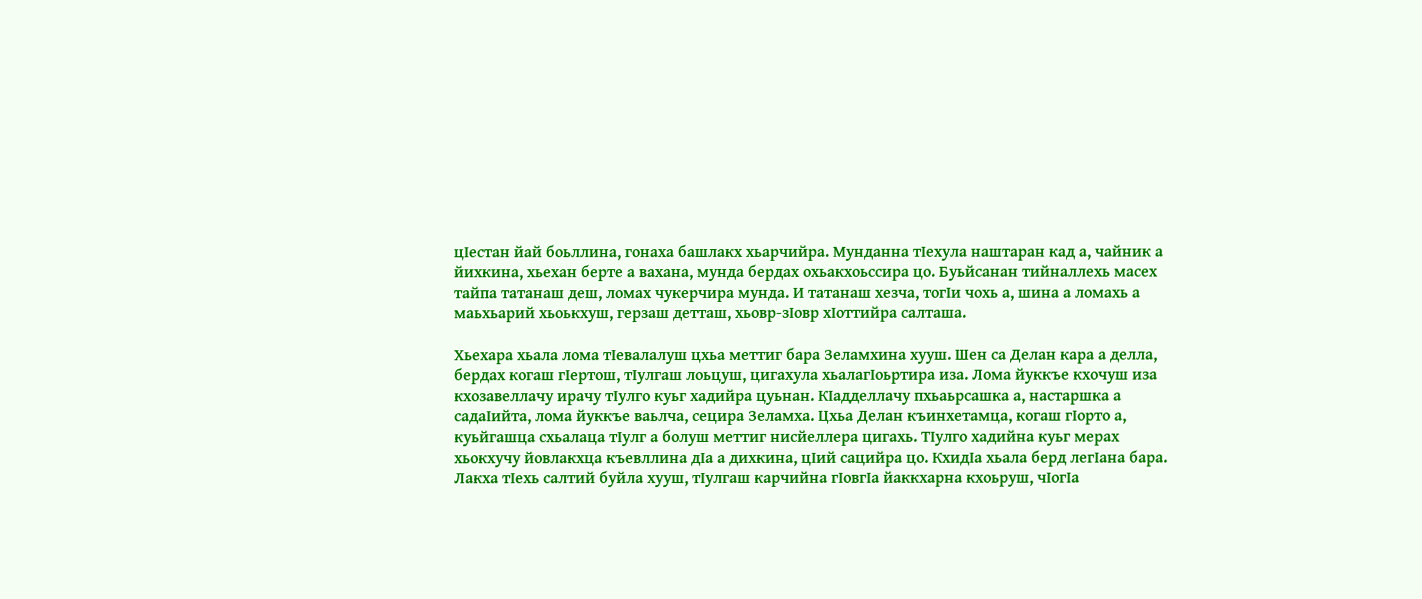цIестан йай боьллина, гонаха башлакх хьарчийра. Мунданна тIехула наштаран кад а, чайник а йихкина, хьехан берте а вахана, мунда бердах охьакхоьссира цо. Буьйсанан тийналлехь масех тайпа татанаш деш, ломах чукерчира мунда. И татанаш хезча, тогIи чохь а, шина а ломахь а маьхьарий хьоькхуш, герзаш детташ, хьовр-зIовр хIоттийра салташа.

Хьехара хьала лома тIевалалуш цхьа меттиг бара Зеламхина хууш. Шен са Делан кара а делла, бердах когаш гIертош, тIулгаш лоьцуш, цигахула хьалагIоьртира иза. Лома йуккъе кхочуш иза кхозавеллачу ирачу тIулго куьг хадийра цуьнан. КIадделлачу пхьаьрсашка а, настаршка а садаIийта, лома йуккъе ваьлча, сецира Зеламха. Цхьа Делан къинхетамца, когаш гIорто а, куьйгашца схьалаца тIулг а болуш меттиг нисйеллера цигахь. ТIулго хадийна куьг мерах хьокхучу йовлакхца къевллина дIа а дихкина, цIий сацийра цо. КхидIа хьала берд легIана бара. Лакха тIехь салтий буйла хууш, тIулгаш карчийна гIовгIа йаккхарна кхоьруш, чIогIа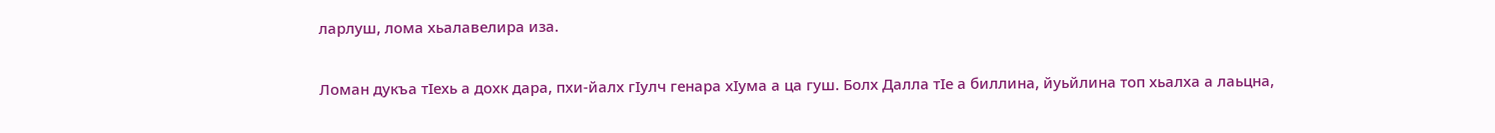ларлуш, лома хьалавелира иза.

Ломан дукъа тIехь а дохк дара, пхи-йалх гIулч генара хIума а ца гуш. Болх Далла тIе а биллина, йуьйлина топ хьалха а лаьцна,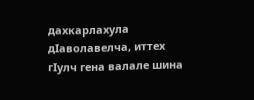дахкарлахула дIаволавелча, иттех гIулч гена валале шина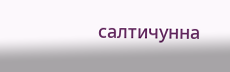салтичунна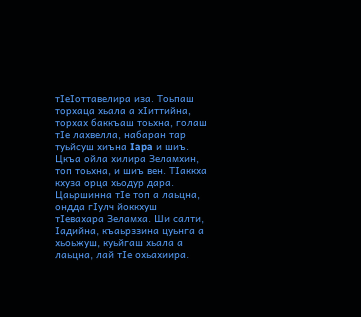тIеIоттавелира иза. Тоьпаш торхаца хьала а хIиттийна, торхах баккъаш тоьхна, голаш тIе лахвелла, набаран тар туьйсуш хиъна Iapa и шиъ. Цкъа ойла хилира Зеламхин, топ тоьхна, и шиъ вен. ТIаккха кхуза орца хьодур дара. Цаьршинна тIе топ а лаьцна, ондда гIулч йоккхуш тIевахара Зеламха. Ши салти, Iадийна, къаьрззина цуьнга а хьоьжуш, куьйгаш хьала а лаьцна, лай тIе охьахиира.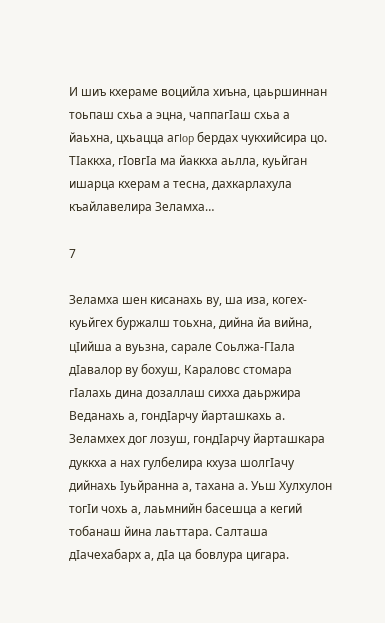И шиъ кхераме воцийла хиъна, цаьршиннан тоьпаш схьа а эцна, чаппагIаш схьа а йаьхна, цхьацца aгIop бердах чукхийсира цо. ТIаккха, гIoвгIa ма йаккха аьлла, куьйган ишарца кхерам а тесна, дахкарлахула къайлавелира Зеламха…

7

Зеламха шен кисанахь ву, ша иза, когех-куьйгех буржалш тоьхна, дийна йа вийна, цIийша а вуьзна, сарале Соьлжа-ГIала дIавалор ву бохуш, Караловс стомара гIaлахь дина дозаллаш сихха даьржира Веданахь а, гондIарчу йарташкахь а. Зеламхех дог лозуш, гондIарчу йарташкара дуккха а нах гулбелира кхуза шолгIачу дийнахь Iуьйранна а, тахана а. Уьш Хулхулон тогIи чохь а, лаьмнийн басешца а кегий тобанаш йина лаьттара. Салташа дIачехабарх а, дIа ца бовлура цигара.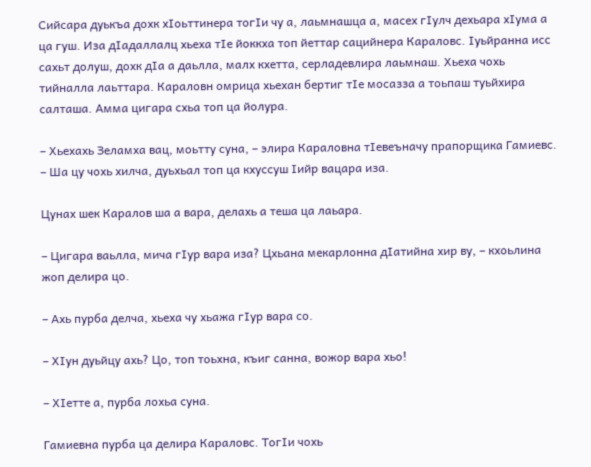Сийсара дуькъа дохк хIоьттинера тогIи чу а, лаьмнашца а, масех гIулч дехьара хIума а ца гуш. Иза дIадаллалц хьеха тIе йоккха топ йеттар сацийнера Караловс. Iуьйранна исс сахьт долуш, дохк дIа а даьлла, малх кхетта, серладевлира лаьмнаш. Хьеха чохь тийналла лаьттара. Караловн омрица хьехан бертиг тIе мосазза а тоьпаш туьйхира салташа. Амма цигара схьа топ ца йолура.

– Хьехахь Зеламха вац, моьтту суна, – элира Караловна тIевеъначу прапорщика Гамиевс. – Ша цу чохь хилча, дуьхьал топ ца кхуссуш Iийр вацара иза.

Цунах шек Каралов ша а вара, делахь а теша ца лаьара.

– Цигара ваьлла, мича гIур вара иза? Цхьана мекарлонна дIатийна хир ву, – кхоьлина жоп делира цо.

– Ахь пурба делча, хьеха чу хьажа гIур вара со.

– ХIун дуьйцу ахь? Цо, топ тоьхна, къиг санна, вожор вара хьо!

– ХIетте а, пурба лохьа суна.

Гамиевна пурба ца делира Караловс. ТогIи чохь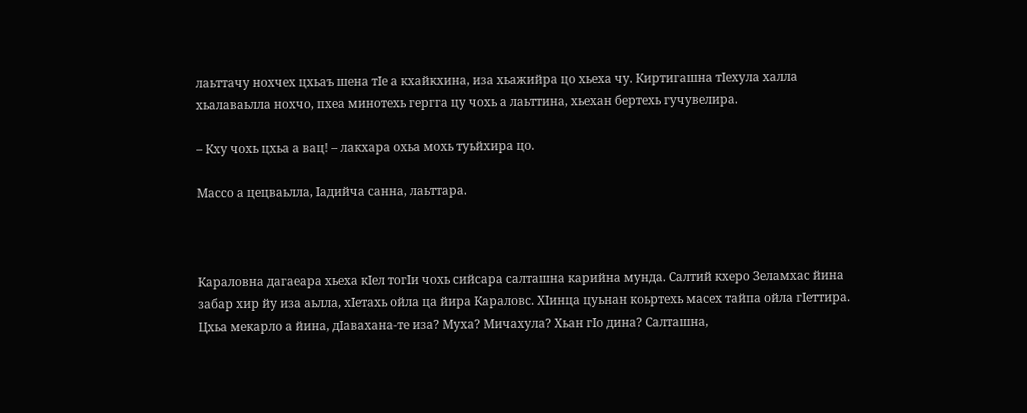лаьттачу нохчех цхьаъ шена тIе а кхайкхина, иза хьажийра цо хьеха чу. Киртигашна тIехула халла хьалаваьлла нохчо, пхеа минотехь гергга цу чохь а лаьттина, хьехан бертехь гучувелира.

– Кху чохь цхьа а вац! – лакхара охьа мохь туьйхира цо.

Массо а цецваьлла, Iадийча санна, лаьттара.



Караловна дагаеара хьеха кIел тогIи чохь сийсара салташна карийна мунда. Салтий кхеро Зеламхас йина забар хир йу иза аьлла, хIетахь ойла ца йира Караловс. ХIинца цуьнан коьртехь масех тайпа ойла гIеттира. Цхьа мекарло а йина, дIавахана-те иза? Муха? Мичахула? Хьан гIо дина? Салташна,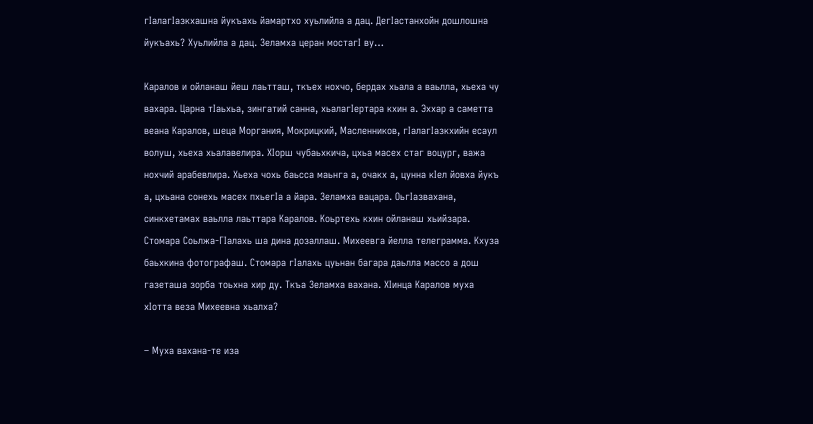гIалагIазкхашна йукъахь йамартхо хуьлийла а дац. ДегIастанхойн дошлошна йукъахь? Хуьлийла а дац. Зеламха церан мостагI ву…

Каралов и ойланаш йеш лаьтташ, ткъех нохчо, бердах хьала а ваьлла, хьеха чу вахара. Царна тIаьхьа, зингатий санна, хьалагIертара кхин а. Эххар а саметта веана Каралов, шеца Моргания, Мокрицкий, Масленников, гIалагIазкхийн есаул волуш, хьеха хьалавелира. ХIорш чубаьхкича, цхьа масех стаг воцург, важа нохчий арабевлира. Хьеха чохь баьсса маьнга а, очакх а, цунна кIел йовха йукъ а, цхьана сонехь масех пхьегIа а йара. Зеламха вацара. ОьгIазвахана, синкхетамах ваьлла лаьттара Каралов. Коьртехь кхин ойланаш хьийзара. Стомара Соьлжа-ГIалахь ша дина дозаллаш. Михеевга йелла телеграмма. Кхуза баьхкина фотографаш. Стомара гIалахь цуьнан багара даьлла массо а дош газеташа зорба тоьхна хир ду. Ткъа Зеламха вахана. ХIинца Каралов муха хIотта веза Михеевна хьалха?

– Муха вахана-те иза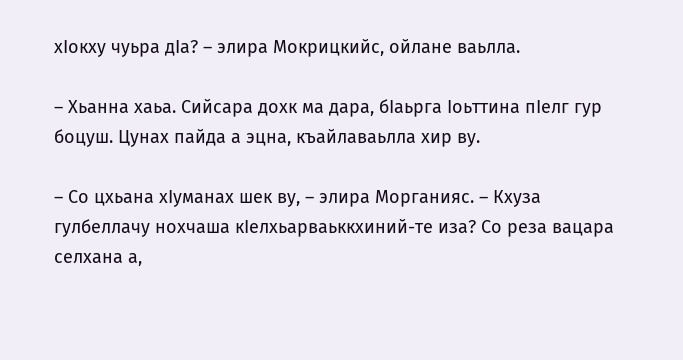хIокху чуьра дIa? – элира Мокрицкийс, ойлане ваьлла.

– Хьанна хаьа. Сийсара дохк ма дара, бIаьрга Iоьттина пIелг гур боцуш. Цунах пайда а эцна, къайлаваьлла хир ву.

– Со цхьана хIуманах шек ву, – элира Морганияс. – Кхуза гулбеллачу нохчаша кIелхьарваьккхиний-те иза? Со реза вацара селхана а,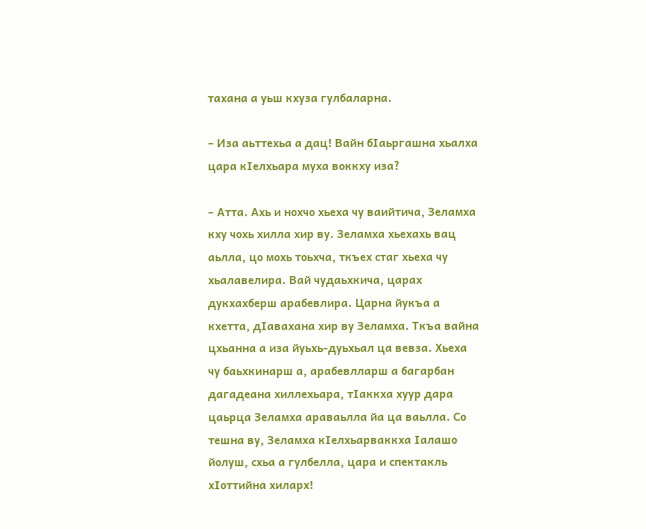тахана а уьш кхуза гулбаларна.

– Иза аьттехьа а дац! Вайн бIаьргашна хьалха цара кIелхьара муха воккху иза?

– Атта. Ахь и нохчо хьеха чу ваийтича, Зеламха кху чохь хилла хир ву. Зеламха хьехахь вац аьлла, цо мохь тоьхча, ткъех стаг хьеха чу хьалавелира. Вай чудаьхкича, царах дукхахберш арабевлира. Царна йукъа а кхетта, дIавахана хир ву Зеламха. Ткъа вайна цхьанна а иза йуьхь-дуьхьал ца вевза. Хьеха чу баьхкинарш а, арабевлларш а багарбан дагадеана хиллехьара, тIаккха хуур дара цаьрца Зеламха араваьлла йа ца ваьлла. Со тешна ву, Зеламха кIелхьарваккха Iалашо йолуш, схьа а гулбелла, цара и спектакль хIоттийна хиларх!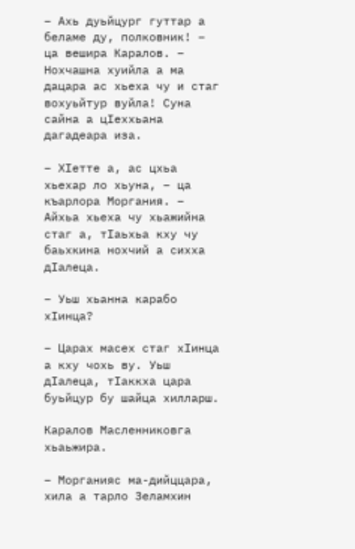– Ахь дуьйцург гуттар а беламе ду, полковник! – ца вешира Каралов. – Нохчашна хуийла а ма дацара ас хьеха чу и стаг вохуьйтур вуйла! Суна сайна а цIеххьана дагадеара иза.

– ХIетте а, ас цхьа хьехар ло хьуна, – ца къарлора Моргания. – Айхьа хьеха чу хьажийна стаг а, тIаьхьа кху чу баьхкина нохчий а сихха дIалеца.

– Уьш хьанна карабо хIинца?

– Царах масех стаг хIинца а кху чохь ву. Уьш дIалеца, тIаккха цара буьйцур бу шайца хилларш.

Каралов Масленниковга хьаьжира.

– Морганияс ма-дийццара, хила а тарло Зеламхин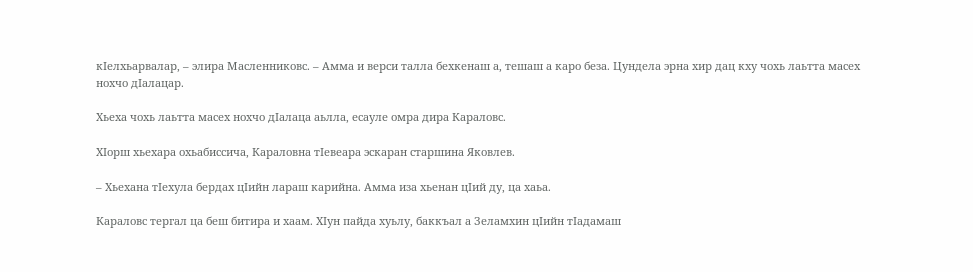кIелхьарвалар, – элира Масленниковс. – Амма и верси талла бехкенаш а, тешаш а каро беза. Цундела эрна хир дац кху чохь лаьтта масех нохчо дIалацар.

Хьеха чохь лаьтта масех нохчо дIалаца аьлла, есауле омра дира Караловс.

ХIорш хьехара охьабиссича, Караловна тIевеара эскаран старшина Яковлев.

– Хьехана тIехула бердах цIийн лараш карийна. Амма иза хьенан цIий ду, ца хаьа.

Караловс тергал ца беш битира и хаам. ХIун пайда хуьлу, баккъал а Зеламхин цIийн тIадамаш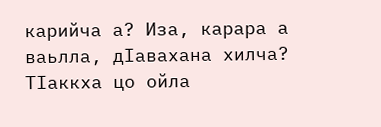карийча а? Иза, карара а ваьлла, дIавахана хилча? ТIаккха цо ойла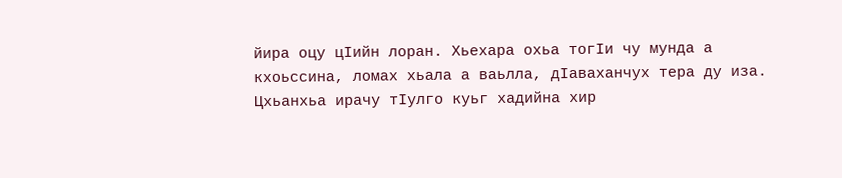йира оцу цIийн лоран. Хьехара охьа тогIи чу мунда а кхоьссина, ломах хьала а ваьлла, дIаваханчух тера ду иза. Цхьанхьа ирачу тIулго куьг хадийна хир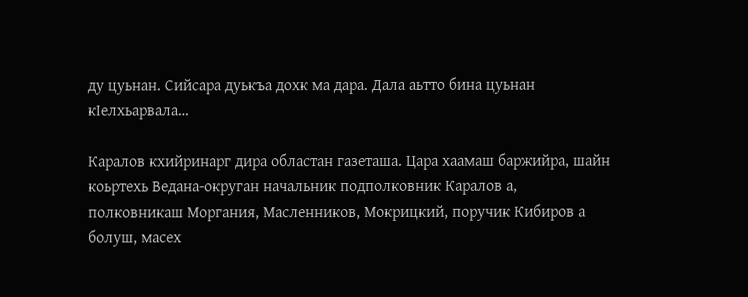ду цуьнан. Сийсара дуькъа дохк ма дара. Дала аьтто бина цуьнан кIелхьарвала…

Каралов кхийринарг дира областан газеташа. Цара хаамаш баржийра, шайн коьртехь Ведана-округан начальник подполковник Каралов а, полковникаш Моргания, Масленников, Мокрицкий, поручик Кибиров а болуш, масех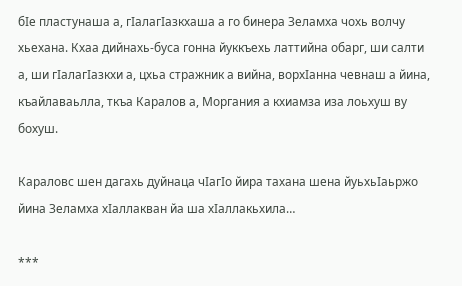бIе пластунаша а, гIалагIазкхаша а гo бинера Зеламха чохь волчу хьехана. Кхаа дийнахь-буса гонна йуккъехь латтийна обарг, ши салти а, ши гIалагIазкхи а, цхьа стражник а вийна, ворхIанна чевнаш а йина, къайлаваьлла, ткъа Каралов а, Моргания а кхиамза иза лоьхуш ву бохуш.

Караловс шен дагахь дуйнаца чIагIо йира тахана шена йуьхьIаьржо йина Зеламха хIаллакван йа ша хIаллакьхила…

***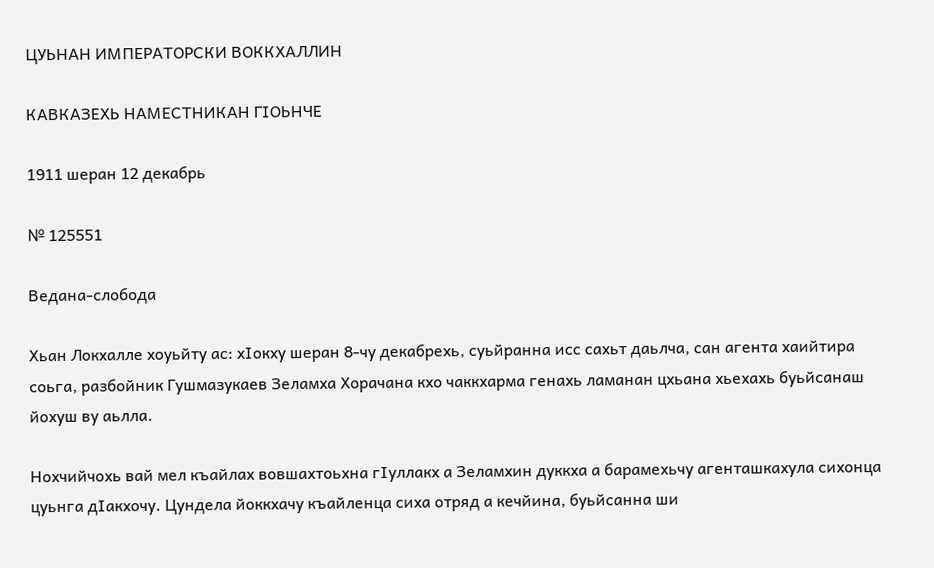ЦУЬНАН ИМПЕРАТОРСКИ ВОККХАЛЛИН

КАВКАЗЕХЬ НАМЕСТНИКАН ГIОЬНЧЕ

1911 шеран 12 декабрь

№ 125551

Ведана-слобода

Хьан Локхалле хоуьйту ас: хIокху шеран 8-чу декабрехь, суьйранна исс сахьт даьлча, сан агента хаийтира соьга, разбойник Гушмазукаев Зеламха Хорачана кхо чаккхарма генахь ламанан цхьана хьехахь буьйсанаш йохуш ву аьлла.

Нохчийчохь вай мел къайлах вовшахтоьхна гIуллакх а Зеламхин дуккха а барамехьчу агенташкахула сихонца цуьнга дIакхочу. Цундела йоккхачу къайленца сиха отряд а кечйина, буьйсанна ши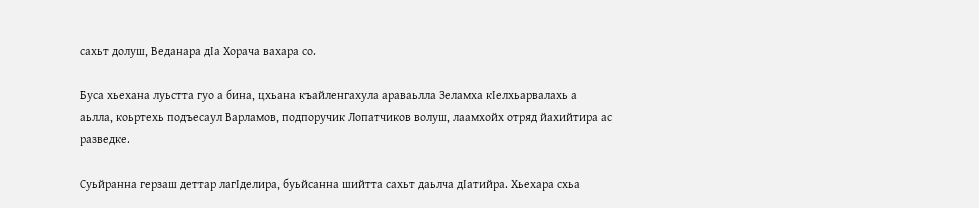сахьт долуш, Веданара дIа Хорача вахара со.

Буса хьехана луьстта гуo а бина, цхьана къайленгахула араваьлла Зеламха кIелхьарвалахь а аьлла, коьртехь подъесаул Варламов, подпоручик Лопатчиков волуш, лаамхойх отряд йахийтира ас разведке.

Суьйранна герзаш деттар лагIделира, буьйсанна шийтта сахьт даьлча дIатийра. Хьехара схьа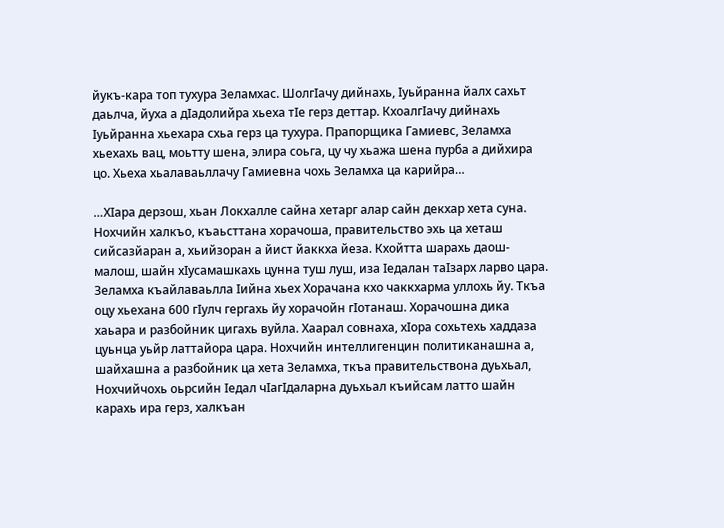йукъ-кара топ тухура Зеламхас. ШолгIачу дийнахь, Iуьйранна йалх сахьт даьлча, йуха а дIадолийра хьеха тIе герз деттар. КхоалгIачу дийнахь Iуьйранна хьехара схьа герз ца тухура. Прапорщика Гамиевс, Зеламха хьехахь вац, моьтту шена, элира соьга, цу чу хьажа шена пурба а дийхира цо. Хьеха хьалаваьллачу Гамиевна чохь Зеламха ца карийра…

…ХIара дерзош, хьан Локхалле сайна хетарг алар сайн декхар хета суна. Нохчийн халкъо, къаьсттана хорачоша, правительство эхь ца хеташ сийсазйаран а, хьийзоран а йист йаккха йеза. Кхойтта шарахь даош-малош, шайн хIусамашкахь цунна туш луш, иза Iедалан таIзарх ларво цара. Зеламха къайлаваьлла Iийна хьех Хорачана кхо чаккхарма уллохь йу. Ткъа оцу хьехана 600 гIулч гергахь йу хорачойн гIотанаш. Хорачошна дика хаьара и разбойник цигахь вуйла. Хаарал совнаха, хIора сохьтехь хаддаза цуьнца уьйр латтайора цара. Нохчийн интеллигенцин политиканашна а, шайхашна а разбойник ца хета Зеламха, ткъа правительствона дуьхьал, Нохчийчохь оьрсийн Iедал чIагIдаларна дуьхьал къийсам латто шайн карахь ира герз, халкъан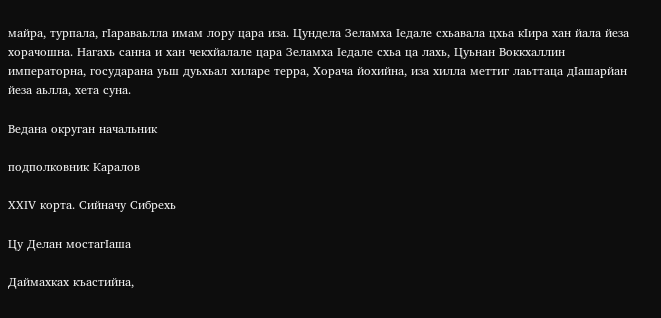майра, турпала, гIараваьлла имам лору цара иза. Цундела Зеламха Iедале схьавала цхьа кIира хан йала йеза хорачошна. Нагахь санна и хан чекхйалале цара Зеламха Iедале схьа ца лахь, Цуьнан Воккхаллин императорна, государана уьш дуьхьал хиларе терра, Хорача йохийна, иза хилла меттиг лаьттаца дIашарйан йеза аьлла, хета суна.

Ведана округан начальник

подполковник Каралов

ХХIV корта. Сийначу Сибрехь

Цу Делан мостагIаша

Даймахках къастийна,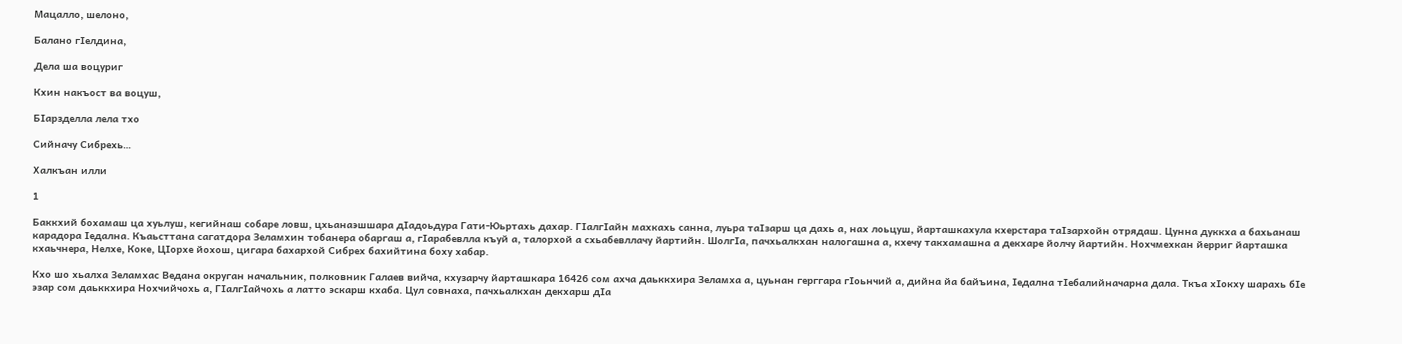Мацалло, шелоно,

Балано гIелдина,

Дела ша воцуриг

Кхин накъост ва воцуш,

БIарзделла лела тхо

Сийначу Сибрехь…

Халкъан илли

1

Баккхий бохамаш ца хуьлуш, кегийнаш собаре ловш, цхьанаэшшара дIадоьдура Гати-Юьртахь дахар. ГIалгIайн махкахь санна, луьра таIзарш ца дахь а, нах лоьцуш, йарташкахула кхерстара таIзархойн отрядаш. Цунна дуккха а бахьанаш карадора Iедална. Къаьсттана сагатдора Зеламхин тобанера обаргаш а, гIарабевлла къуй а, талорхой а схьабевллачу йартийн. ШолгIа, пачхьалкхан налогашна а, кхечу такхамашна а декхаре йолчу йартийн. Нохчмехкан йерриг йарташка кхаьчнера, Нелхе, Коке, ЦIорхе йохош, цигара бахархой Сибрех бахийтина боху хабар.

Кхо шо хьалха Зеламхас Ведана округан начальник, полковник Галаев вийча, кхузарчу йарташкара 16426 сом ахча даьккхира Зеламха а, цуьнан герггара гIоьнчий а, дийна йа байъина, Iедална тIебалийначарна дала. Ткъа хIокху шарахь бIе эзар сом даьккхира Нохчийчохь а, ГIалгIайчохь а латто эскарш кхаба. Цул совнаха, пачхьалкхан декхарш дIа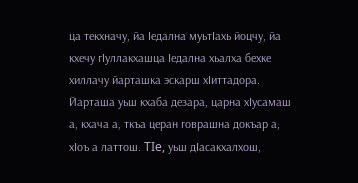ца текхначу, йа Iедална муьтIахь йоцчу, йа кхечу гIуллакхашца Iедална хьалха бехке хиллачу йарташка эскарш хIиттадора. Йарташа уьш кхаба дезара, царна хIусамаш а, кхача а, ткъа церан говрашна докъар а, хIоъ а латтош. TIe, уьш дIасакхалхош,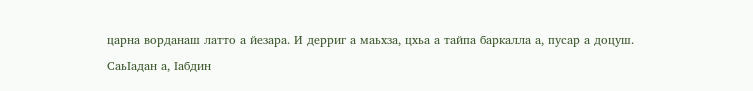царна ворданаш латто а йезара. И дерриг а маьхза, цхьа а тайпа баркалла а, пусар а доцуш.

СаьIадан а, Iабдин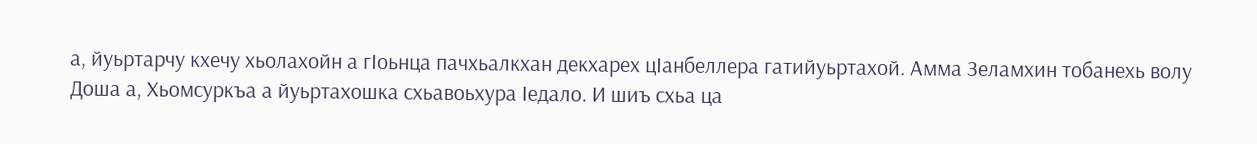а, йуьртарчу кхечу хьолахойн а гIоьнца пачхьалкхан декхарех цIанбеллера гатийуьртахой. Амма Зеламхин тобанехь волу Доша а, Хьомсуркъа а йуьртахошка схьавоьхура Iедало. И шиъ схьа ца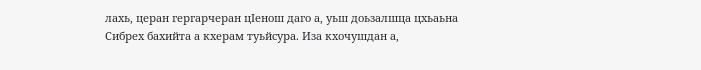лахь, церан гергарчеран цIенош даго а, уьш доьзалшца цхьаьна Сибрех бахийта а кхерам туьйсура. Иза кхочушдан а,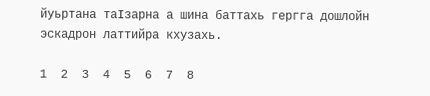йуьртана таIзарна а шина баттахь гергга дошлойн эскадрон латтийра кхузахь.

1  2  3  4  5  6  7  8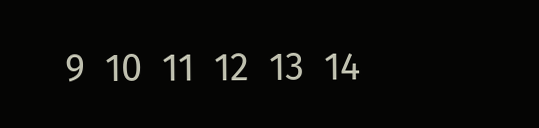9  10  11  12  13  14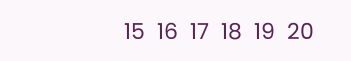15  16  17  18  19  20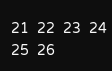21  22  23  24  25  26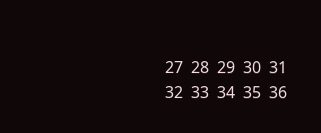27  28  29  30  31  32  33  34  35  36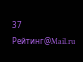37
Рейтинг@Mail.ru